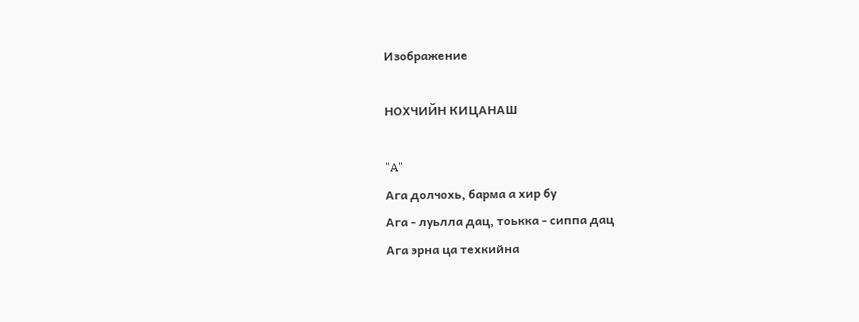Изображение

НОХЧИЙН КИЦАНАШ

"A"
Ага долчохь, барма а хир бу
Ага - луьлла дац, тоькка - сиппа дац
Ага эрна ца техкийна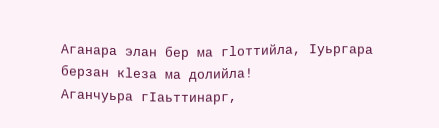Аганара элан бер ма гlоттийла, Іуьргара берзан кlеза ма долийла!
Аганчуьра гІаьттинарг,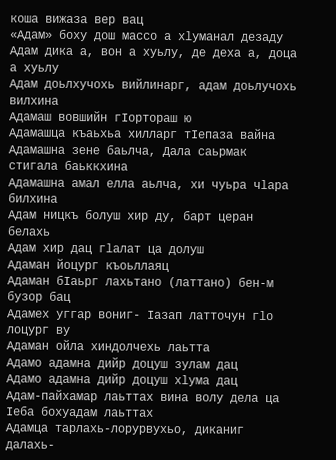коша вижаза вер вац
«Адам» боху дош массо а хlуманал дезаду
Адам дика а, вон а хуьлу, де деха а, доца а хуьлу
Адам доьлхучохь вийлинарг, адам доьлучохь вилхина
Адамаш вовшийн гІортораш ю
Адамашца къаьхьа хилларг тІепаза вайна
Адамашна зене баьлча, Дала саьрмак стигала баьккхина
Адамашна амал елла аьлча, хи чуьра чlара билхина
Адам ницкъ болуш хир ду, барт церан белахь
Адам хир дац гlалат ца долуш
Адаман йоцург къоьллаяц
Адаман бІаьрг лахьтано (латтано) бен-м бузор бац
Адамех уггар вониг- Іазап латточун гlо лоцург ву
Адаман ойла хиндолчехь лаьтта
Адамо адамна дийр доцуш зулам дац
Адамо адамна дийр доцуш хlума дац
Адам-пайхамар лаьттах вина волу дела ца Іеба бохуадам лаьттах
Адамца тарлахь-лорурвухьо, диканиг далахь-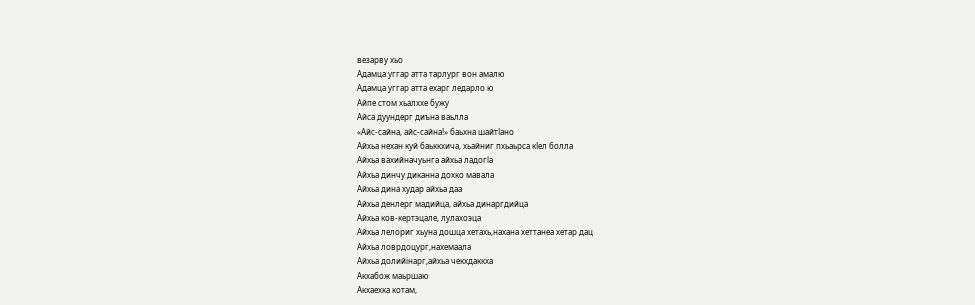везарву хьо
Адамца уггар атта тарлург вон амалю
Адамца уггар атта ехарг ледарло ю
Айпе стом хьалххе бужу
Айса дуундерг диъна ваьлла
«Айс-сайна, айс-сайна!» баьхна шайтІано
Айхьа нехан куй баьккхича, хьайниг пхьаьрса кІел болла
Айхьа вахийначуьнга айхьа ладогlа
Айхьа динчу диканна дохко мавала
Айхьа дина худар айхьа даа
Айхьа денлерг мадийца, айхьа динаргдийца
Айхьа ков-кертэцале, лулахоэца
Айхьа лелориг хьуна дошца хетахь,нахана хеттанеа хетар дац
Айхьа ловрдоцург,нахемаала
Айхьа долийінарг,айхьа чекхдаккха
Акхабож маьршаю
Акхаехка котам,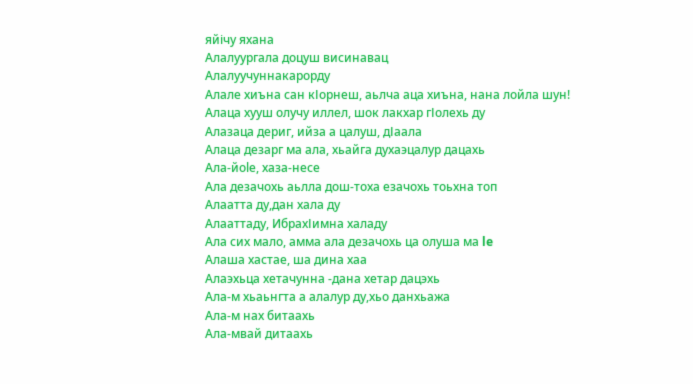яйічу яхана
Алалуургала доцуш висинавац
Алалуучуннакарорду
Алале хиъна сан кІорнеш, аьлча аца хиъна, нана лойла шун!
Алаца хууш олучу иллел, шок лакхар гІолехь ду
Алазаца дериг, ийза а цалуш, дІаала
Алаца дезарг ма ала, хьайга духаэцалур дацахь
Ала-йоlе, хаза-несе
Ала дезачохь аьлла дош-тоха езачохь тоьхна топ
Алаатта ду,дан хала ду
Алааттаду, ИбрахІимна халаду
Ала сих мало, амма ала дезачохь ца олуша ма le
Алаша хастае, ша дина хаа
Алаэхьца хетачунна -дана хетар дацэхь
Ала-м хьаьнгта а алалур ду,хьо данхьажа
Ала-м нах битаахь
Ала-мвай дитаахь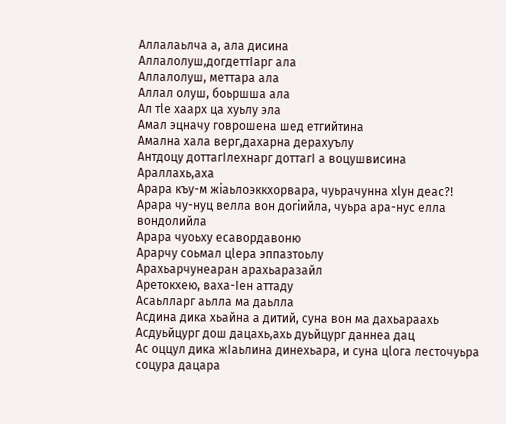Аллалаьлча а, ала дисина
Аллалолуш,догдеттІарг ала
Аллалолуш, меттара ала
Аллал олуш, боьршша ала
Ал тlе хаарх ца хуьлу эла
Амал эцначу говрошена шед етгийтина
Амална хала верг,дахарна дерахуълу
Антдоцу доттагІлехнарг доттагІ а воцушвисина
Араллахь,аха
Арара къу-м жіаьлоэккхорвара, чуьрачунна хlун деас?!
Арара чу-нуц велла вон догіийла, чуьра ара-нус елла вондолийла
Арара чуоьху есавордавоню
Арарчу соьмал цlера эппазтоьлу
Арахьарчунеаран арахьаразайл
Аретокхею, ваха-Іен аттаду
Асаьлларг аьлла ма даьлла
Асдина дика хьайна а дитий, суна вон ма дахьараахь
Асдуьйцург дош дацахь,ахь дуьйцург даннеа дац
Ас оццул дика жІаьлина динехьара, и суна цlога лесточуьра соцура дацара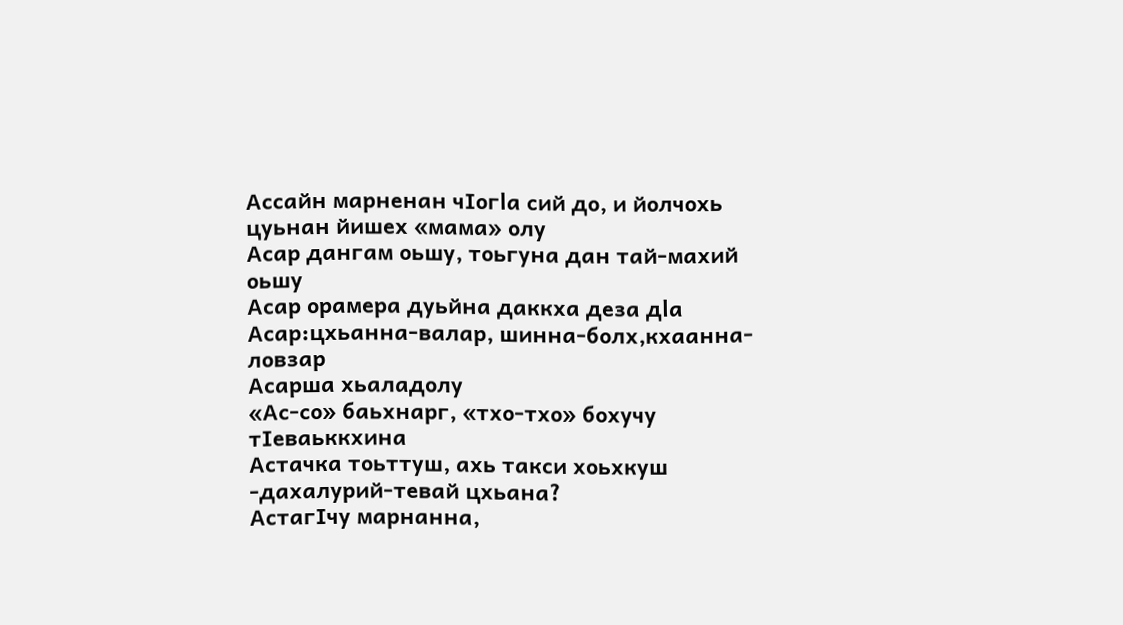Ассайн марненан чІогlа сий до, и йолчохь цуьнан йишех «мама» олу
Асар дангам оьшу, тоьгуна дан тай-махий оьшу
Асар орамера дуьйна даккха деза дlа
Асар:цхьанна-валар, шинна-болх,кхаанна-ловзар
Асарша хьаладолу
«Ас-со» баьхнарг, «тхо-тхо» бохучу тІеваьккхина
Астачка тоьттуш, ахь такси хоьхкуш -дахалурий-тевай цхьана?
АстагІчу марнанна,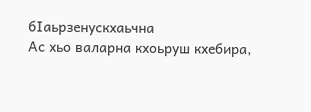бІаьрзенускхаьчна
Ас хьо валарна кхоьруш кхебира,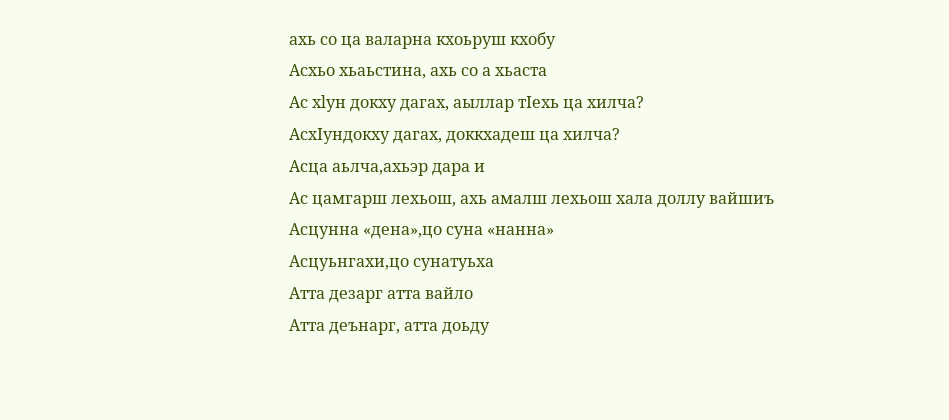ахь со ца валарна кхоьруш кхобу
Асхьо хьаьстина, ахь со а хьаста
Ас хlун докху дагах, аыллар тІехь ца хилча?
АсхІундокху дагах, доккхадеш ца хилча?
Асца аьлча,ахьэр дара и
Ас цамгарш лехьош, ахь амалш лехьош хала доллу вайшиъ
Асцунна «дена»,цо суна «нанна»
Асцуьнгахи,цо сунатуьха
Атта дезарг атта вайло
Атта деънарг, атта доьду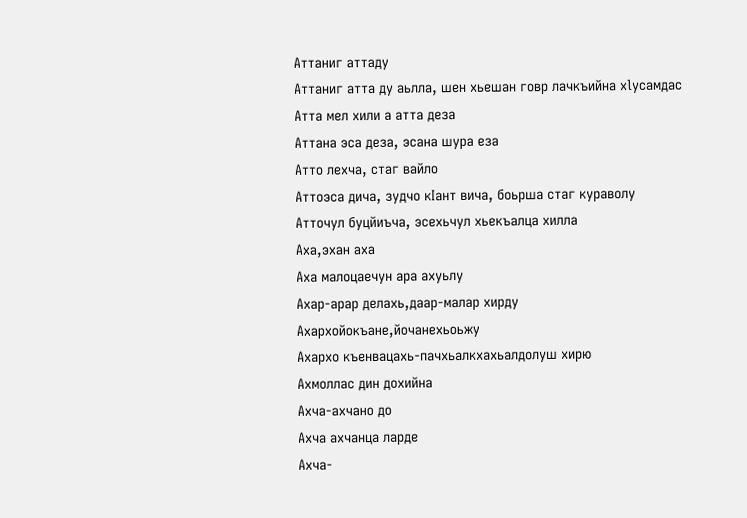Аттаниг аттаду
Аттаниг атта ду аьлла, шен хьешан говр лачкъийна хlусамдас
Атта мел хили а атта деза
Аттана эса деза, эсана шура еза
Атто лехча, стаг вайло
Аттоэса дича, зудчо кІант вича, боьрша стаг кураволу
Атточул буцйиъча, эсехьчул хьекъалца хилла
Аха,эхан аха
Аха малоцаечун ара ахуьлу
Ахар-арар делахь,даар-малар хирду
Ахархойокъане,йочанехьоьжу
Ахархо къенвацахь-пачхьалкхахьалдолуш хирю
Ахмоллас дин дохийна
Ахча-ахчано до
Ахча ахчанца ларде
Ахча-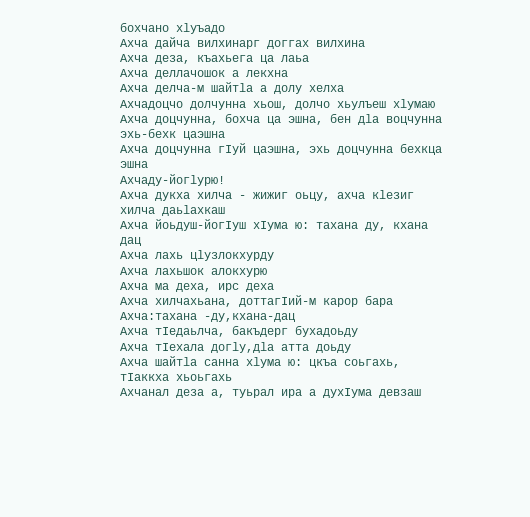бохчано хlуъадо
Ахча дайча вилхинарг доггах вилхина
Ахча деза, къахьега ца лаьа
Ахча деллачошок а лекхна
Ахча делча-м шайтlа а долу хелха
Ахчадоцчо долчунна хьош, долчо хьулъеш хlумаю
Ахча доцчунна, бохча ца эшна, бен дlа воцчунна эхь-бехк цаэшна
Ахча доцчунна гІуй цаэшна, эхь доцчунна бехкца эшна
Ахчаду-йогlурю!
Ахча дукха хилча - жижиг оьцу, ахча кlезиг хилча даьlахкаш
Ахча йоьдуш-йогІуш хІума ю: тахана ду, кхана дац
Ахча лахь цlузлокхурду
Ахча лахьшок алокхурю
Ахча ма деха, ирс деха
Ахча хилчахьана, доттагІий-м карор бара
Ахча:тахана -ду,кхана-дац
Ахча тІедаьлча, бакъдерг бухадоьду
Ахча тІехала догlу,дlа атта доьду
Ахча шайтlа санна хlума ю: цкъа соьгахь, тІаккха хьоьгахь
Ахчанал деза а, туьрал ира а духІума девзаш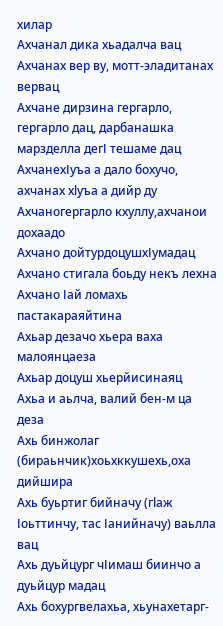хилар
Ахчанал дика хьадалча вац
Ахчанах вер ву, мотт-эладитанах вервац
Ахчане дирзина гергарло, гергарло дац, дарбанашка марзделла дегІ тешаме дац
АхчанехІуъа а дало бохучо, ахчанах хlуъа а дийр ду
Ахчаногергарло кхуллу,ахчанои дохаадо
Ахчано дойтурдоцушхІумадац
Ахчано стигала боьду некъ лехна
Ахчано Іай ломахь пастакараяйтина
Ахьар дезачо хьера ваха малоянцаеза
Ахьар доцуш хьерйисинаяц
Ахьа и аьлча, валий бен-м ца деза
Ахь бинжолаг (бираьнчик)хоьхккушехь,оха дийшира
Ахь буьртиг бийначу (гlаж Іоьттинчу, тас Іанийначу) ваьлла вац
Ахь дуьйцург чІимаш биинчо а дуьйцур мадац
Ахь бохургвелахьа, хьунахетарг-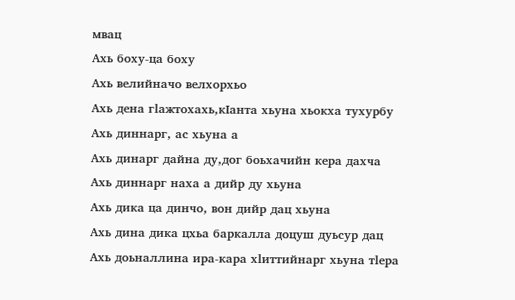мвац
Ахь боху-ца боху
Ахь велийначо велхорхьо
Ахь дена гlажтохахь,кІанта хьуна хьокха тухурбу
Ахь диннарг, ас хьуна а
Ахь динарг дайна ду,дог боьхачийн кера дахча
Ахь диннарг наха а дийр ду хьуна
Ахь дика ца динчо, вон дийр дац хьуна
Ахь дина дика цхьа баркалла доцуш дуьсур дац
Ахь доьналлина ира-кара хlиттийнарг хьуна тleра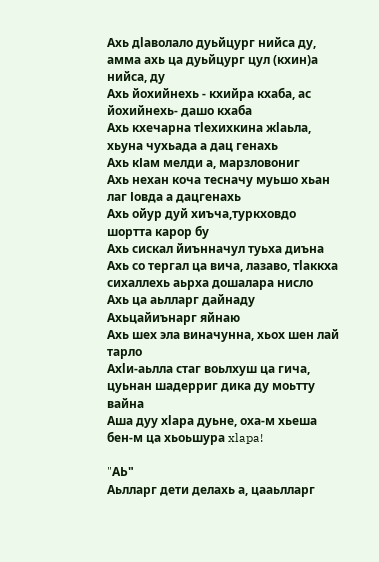Ахь дlаволало дуьйцург нийса ду, амма ахь ца дуьйцург цул (кхин)а нийса, ду
Ахь йохийнехь - кхийра кхаба, ас йохийнехь- дашо кхаба
Ахь кхечарна тlехихкина жlаьла, хьуна чухьада а дац генахь
Ахь кІам мелди а, марзловониг
Ахь нехан коча тесначу муьшо хьан лаг Іовда а дацгенахь
Ахь ойур дуй хиъча,туркховдо шортта карор бу
Ахь сискал йиънначул туьха диъна
Ахь со тергал ца вича, лазаво, тlаккха сихаллехь аьрха дошалара нисло
Ахь ца аьлларг дайнаду
Ахьцайиънарг яйнаю
Ахь шех эла виначунна, хьох шен лай тарло
Ахlи-аьлла стаг воьлхуш ца гича, цуьнан шадерриг дика ду моьтту вайна
Аша дуу хlара дуьне, оха-м хьеша бен-м ца хьоьшура xlapa!

"AЬ"
Аьлларг дети делахь а, цааьлларг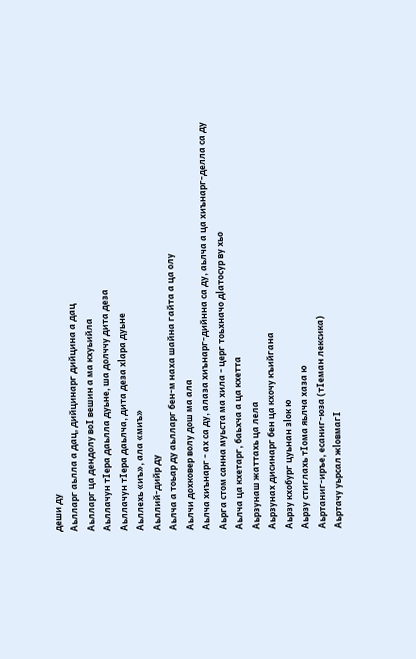деши ду
Аьлларг аьлла а дац, дийцинарг дийцина а дац
Аьлларг ца дендолу воІ вешин а ма кхуьийла
Аьллачун тІера даьлла дуьне, ша долччу дита деза
Аьллачун тІера даьлча, дита деза хlара дуьне
Аьллехь «иъ», ала «миъ»
Аьллий-дийр ду
Аьлча а тоьар ду аьлларг бен-м наха шайна гайта а ца олу
Аьлчи дохковер волу дош ма ала
Аьлча хиънарг - ах са ду, алаза хиънарг-дийнна са ду, аьлча а ца хиънарг-делла са ду
Аьрга стом санна муьста ма хила - церг тоьхначо дlатосур ву хьо
Аьлча ца кхетарг, баьхча а ца кхетта
Аьрзунаш жаттахь ца лела
Аьрзунах дисинарг бен ца кхочу къийгана
Аьрзу кхобург цуьнан зlок ю
Аьрзу стиглахь тІома яьлча хаза ю
Аьртаниг-иръе, есаниг-юза (тІеман лексика)
Аьртачу уьрсал жlовмагІ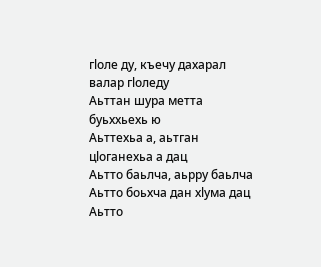гlоле ду, къечу дахарал валар гlоледу
Аьттан шура метта буьххьехь ю
Аьттехьа а, аьтган цlоганехьа а дац
Аьтто баьлча, аьрру баьлча
Аьтто боьхча дан хlума дац
Aьтто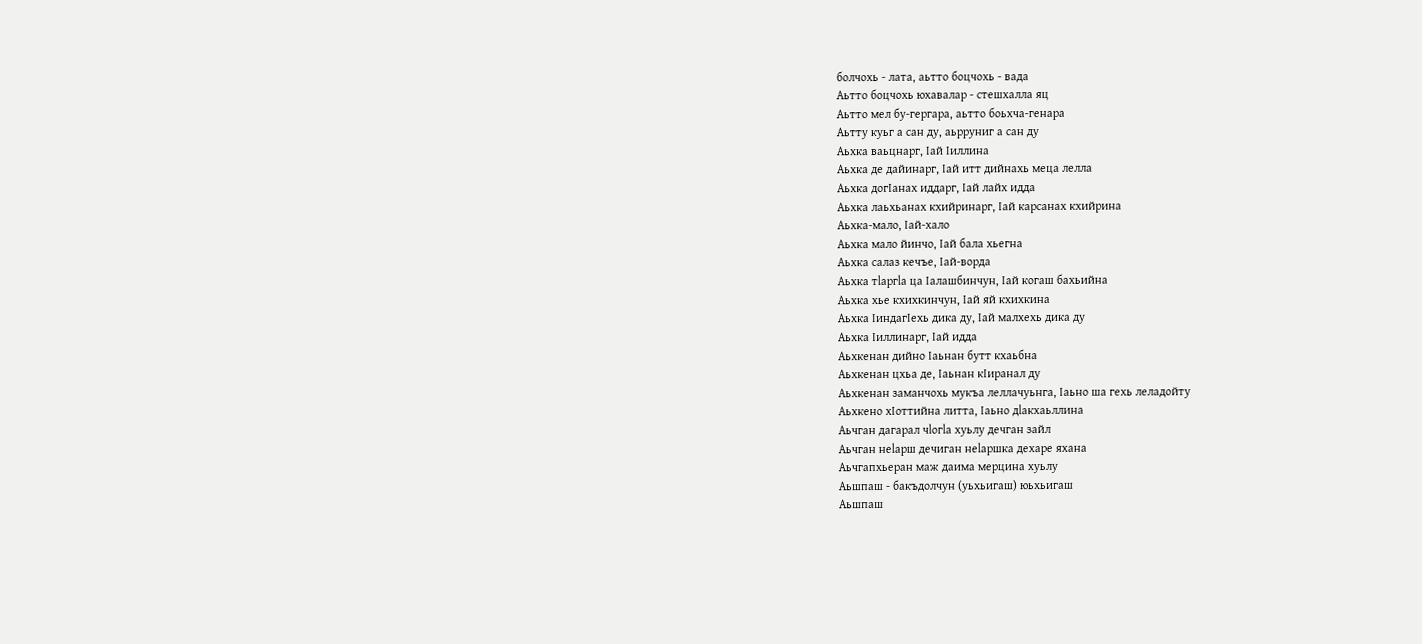болчохь - лата, аьтто боцчохь - вада
Аьтто боцчохь юхавалар - стешхалла яц
Аьтто мел бу-гергара, аьтто боьхча-генара
Аьтту куьг а сан ду, аьрруниг а сан ду
Аьхка ваьцнарг, Іай Іиллина
Аьхка де дайинарг, Іай итт дийнахь меца лелла
Аьхка догІанах иддарг, Іай лайх идда
Аьхка лаьхьанах кхийринарг, Іай карсанах кхийрина
Аьхка-мало, Іай-хало
Аьхка мало йинчо, Іай бала хьегна
Аьхка салаз кечъе, Іай-ворда
Аьхка тlаргlа ца Іалашбинчун, Іай когаш бахьийна
Аьхка хье кхихкинчун, Іай яй кхихкина
Аьхка ІиндагІехь дика ду, Іай малхехь дика ду
Аьхка Іиллинарг, Іай идда
Аьхкенан дийно Іаьнан бутт кхаьбна
Аьхкенан цхьа де, Іаьнан кІиранал ду
Аьхкенан заманчохь мукъа леллачуьнга, Іаьно ша гехь леладойту
Аьхкено хІоттийна литта, Іаьно дlакхаьллина
Аьчган дагарал чloгlа хуьлу дечган зайл
Аьчган неlарш дечиган неlаршка дехаре яхана
Аьчгапхьеран маж даима мерцина хуьлу
Аьшпаш - бакъдолчун (уьхьигаш) юьхьигаш
Аьшпаш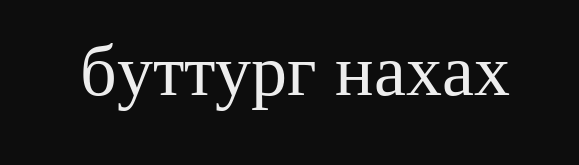буттург нахах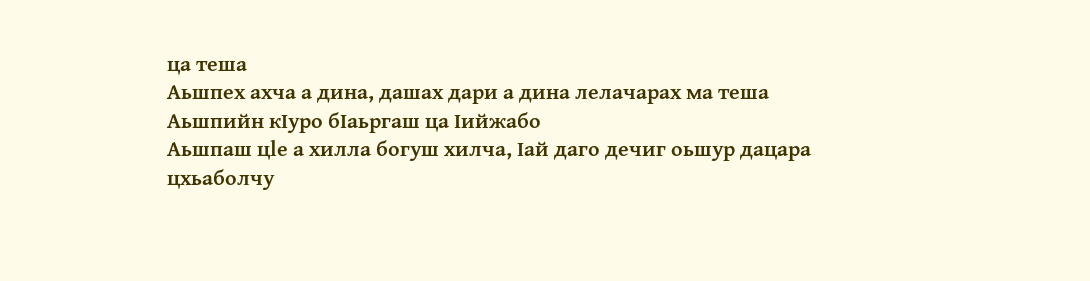ца теша
Аьшпех ахча а дина, дашах дари а дина лелачарах ма теша
Аьшпийн кІуро бІаьргаш ца Іийжабо
Аьшпаш цlе а хилла богуш хилча, Іай даго дечиг оьшур дацара цхьаболчу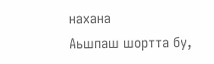нахана
Аьшпаш шортта бу,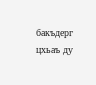бакъдерг цхьаъ ду